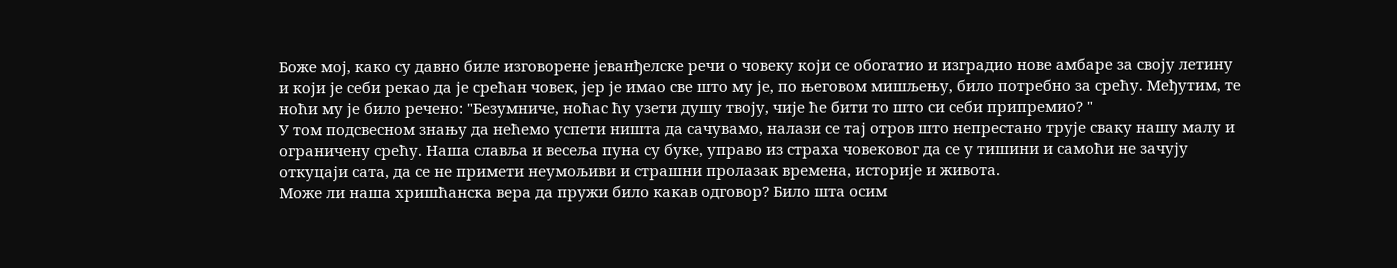Боже мој, како су давно биле изговорене јеванђелске речи о човеку који се обогатио и изградио нове амбаре за своју летину и који је себи рекао да је срећан човек, јер је имао све што му је, по његовом мишљењу, било потребно за срећу. Међутим, те ноћи му је било речено: "Безумниче, ноћас ћу узети душу твоју, чије ће бити то што си себи припремио? "
У том подсвесном знању да нећемо успети ништа да сачувамо, налази се тај отров што непрестано трује сваку нашу малу и ограничену срећу. Наша славља и весеља пуна су буке, управо из страха човековог да се у тишини и самоћи не зачују откуцаји сата, да се не примети неумољиви и страшни пролазак времена, историје и живота.
Може ли наша хришћанска вера да пружи било какав одговор? Било шта осим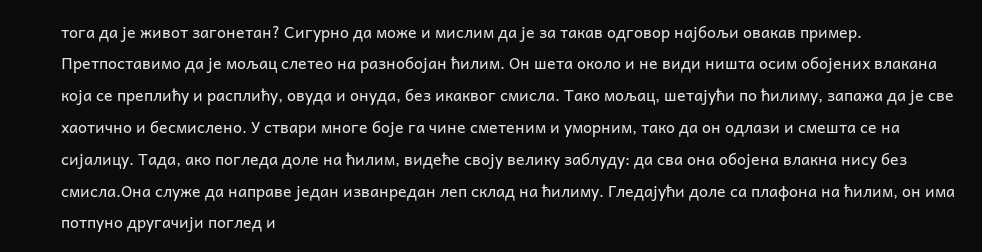тога да је живот загонетан? Сигурно да може и мислим да је за такав одговор најбољи овакав пример.
Претпоставимо да је мољац слетео на разнобојан ћилим. Он шета около и не види ништа осим обојених влакана која се преплићу и расплићу, овуда и онуда, без икаквог смисла. Тако мољац, шетајући по ћилиму, запажа да је све хаотично и бесмислено. У ствари многе боје га чине сметеним и уморним, тако да он одлази и смешта се на сијалицу. Тада, ако погледа доле на ћилим, видеће своју велику заблуду: да сва она обојена влакна нису без смисла.Она служе да направе један изванредан леп склад на ћилиму. Гледајући доле са плафона на ћилим, он има потпуно другачији поглед и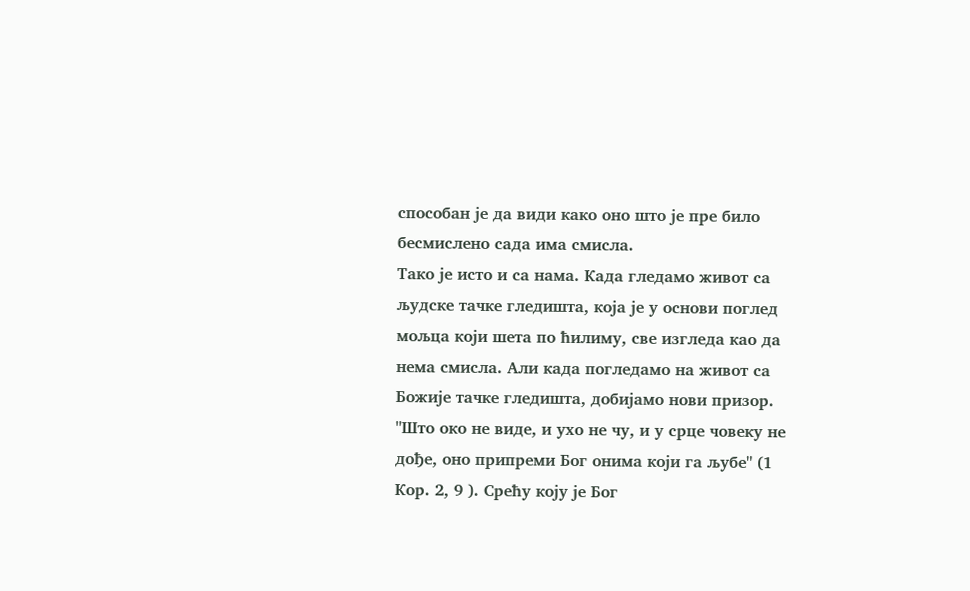способан је да види како оно што је пре било бесмислено сада има смисла.
Тако је исто и са нама. Када гледамо живот са људске тачке гледишта, која је у основи поглед мољца који шета по ћилиму, све изгледа као да нема смисла. Али када погледамо на живот са Божије тачке гледишта, добијамо нови призор. "Што око не виде, и ухо не чу, и у срце човеку не дође, оно припреми Бог онима који га љубе" (1 Кор. 2, 9 ). Срећу коју је Бог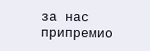за нас припремио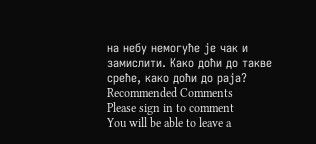на небу немогуће је чак и замислити. Како доћи до такве среће, како доћи до раја?
Recommended Comments
Please sign in to comment
You will be able to leave a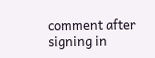comment after signing in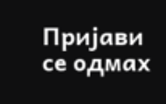Пријави се одмах